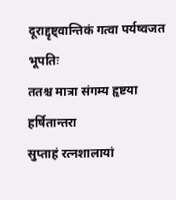दूराद्दृष्ट्वान्तिकं गत्वा पर्यष्वजत भूपतिः
ततश्च मात्रा संगम्य हृष्टया हर्षितान्तरा
सुप्ताहं रत्नशालायां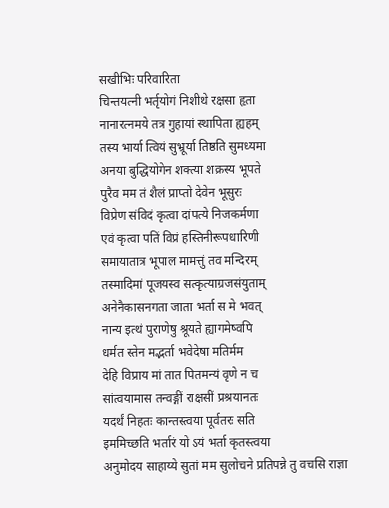सखीभिः परिवारिता
चिन्तयत्नी भर्तृयोगं निशीथे रक्षसा हृता
नानारत्नमये तत्र गुहायां स्थापिता ह्यहम्
तस्य भार्या त्वियं सुभ्रूर्या तिष्ठति सुमध्यमा
अनया बुद्धियोगेन शक्त्या शक्रस्य भूपते
पुरैव मम तं शैलं प्राप्तो देवेन भूसुरः
विप्रेण संविदं कृत्वा दांपत्ये निजकर्मणा
एवं कृत्वा पतिं विप्रं हस्तिनीरूपधारिणी
समायातात्र भूपाल मामत्तुं तव मन्दिरम्
तस्मादिमां पूजयस्व सत्कृत्याग्रजसंयुताम्
अनेनैकासनगता जाता भर्ता स मे भवत्
नान्य इत्थं पुराणेषु श्रूयते ह्यागमेष्वपि
धर्मत स्तेन मद्भर्ता भवेदेषा मतिर्मम
देहि विप्राय मां तात पितमन्यं वृणे न च
सांत्वयामास तन्वङ्गीं राक्षसीं प्रश्रयानतः
यदर्थं निहतः कान्तस्त्वया पूर्वतरः सति
इममिच्छति भर्तारं यो ऽयं भर्ता कृतस्त्वया
अनुमोदय साहाय्ये सुतां मम सुलोचने प्रतिपन्ने तु वचसि राज्ञा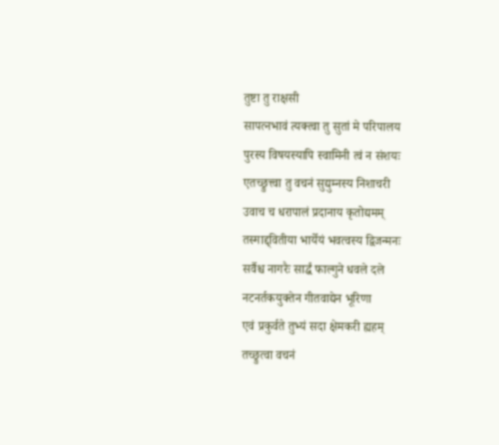तुष्टा तु राक्षसी
सापत्नभावं त्यक्त्वा तु सुतां मे परिपालय
पुरस्य विषयस्यापि स्वामिनी त्वं न संशयः
एतच्छ्रुत्त्वा तु वचनं सुद्युम्नस्य निशाचरी
उवाच च धरापालं प्रदानाय कृतोद्यमम्
तस्माद्द्वितीया भार्येयं भवत्वस्य द्विजन्मनः
सर्वैश्च नागरैः सार्द्धं फाल्गुने धवले दले
नटनर्तकयुक्तेन गीतवाद्येन भूरिणा
एवं प्रकुर्वते तुभ्यं सदा क्षेमकरी ह्यहम्
तच्छ्रुत्वा वचनं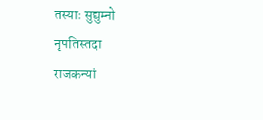तस्याः सुद्युम्नो नृपतिस्तदा
राजकन्यां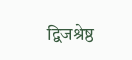द्विजश्रेष्ठ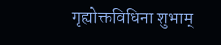गृह्योक्तविधिना शुभाम्